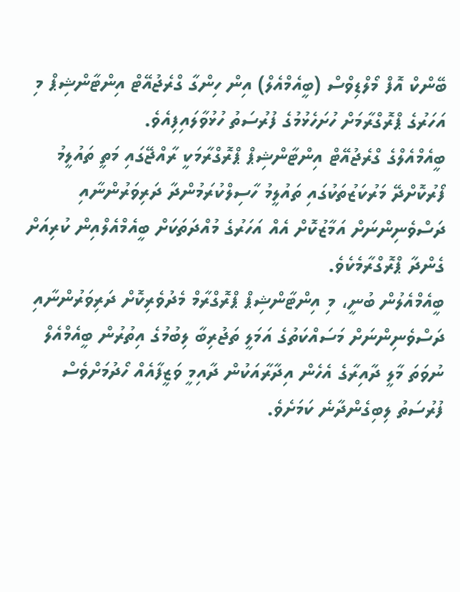ބޭންކް އޮފް މޯލްޑިވްސް (ބީއެމްއެލް) އިން ހިންގާ ގްރެޖުއޭޓް އިންޓާންޝިޕް މި އަހަރުގެ ޕްރޮގްރާމަށް ހުށަހެޅުމުގެ ފުރުސަތު ހުޅުވާލައިފިއެވެ.
ބީއެމްއެލްގެ ގްރެޖުއޭޓް އިންޓާންޝިޕް ޕްރޮގްރާމަކީ ރާއްޖޭގައި މަތީ ތައުލީމު ފޯރުކޮށްދޭ މަރުކަޒުތަކުގައި ތައުލީމު ހާސިލްކުރަމުންދާ ދަރިވަރުންނާއި ދަސްވެނިންނަށް އަމާޒުކޮށް އެއް އަހަރުގެ މުއްދަތަކަށް ބީއެމްއެލްއިން ކުރިއަށް ގެންދާ ޕްރޮގްރާމެކެވެ.
ބީއެމްއެލުން ބުނީ، މި އިންޓާންޝިޕް ޕްރޮގްރާމް މެދުވެރިކޮށް ދަރިވަރުންނާއި ދަސްވެނިންނަށް މަސައްކަތުގެ އަމަލީ ތަޖުރިބާ ލިބުމުގެ އިތުރުން ބީއެމްއެލް ނުވަތަ މާލީ ދާއިރާގެ އެހެން އިދާރާއަކުން ދާއިމީ ވަޒީފާއެއް ހޯދުމަށްވެސް ފުރުސަތު ލިބިގެންދާނެ ކަމަށެވެ.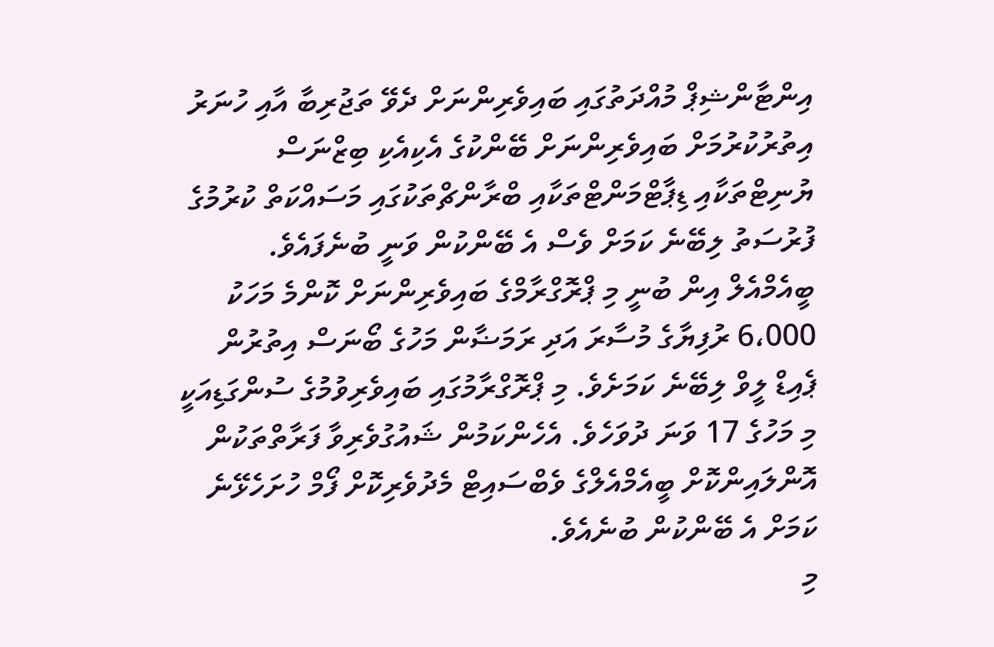އިންޓާންޝިޕް މުއްދަތުގައި ބައިވެރިންނަށް ދެވޭ ތަޖުރިބާ އާއި ހުނަރު އިތުރުކުރުމަށް ބައިވެރިންނަށް ބޭންކުގެ އެކިއެކި ބިޒްނަސް ޔުނިޓްތަކާއި ޑިޕާޓްމަންޓްތަކާއި ބްރާންޗްތަކުގައި މަސައްކަތް ކުރުމުގެ ފުރުސަތު ލިބޭނެ ކަމަށް ވެސް އެ ބޭންކުން ވަނީ ބުނެފައެވެ.
ބީއެމްއެލް އިން ބުނީ މި ޕްރޮގްރާމްގެ ބައިވެރިންނަށް ކޮންމެ މަހަކު 6،000 ރުފިޔާގެ މުސާރަ އަދި ރަމަޟާން މަހުގެ ބޯނަސް އިތުރުން ޕެއިޑް ލީވް ލިބޭނެ ކަމަށެވެ. މި ޕްރޮގްރާމުގައި ބައިވެރިވުމުގެ ސުންގަޑިއަކީ މި މަހުގެ 17 ވަނަ ދުވަހެވެ. އެހެންކަމުން ޝައުގުވެރިވާ ފަރާތްތަކުން އޮންލައިންކޮށް ބީއެމްއެލްގެ ވެބްސައިޓް މެދުވެރިކޮށް ފޯމް ހުށަހެޅޭނެ ކަމަށް އެ ބޭންކުން ބުނެއެވެ.
މި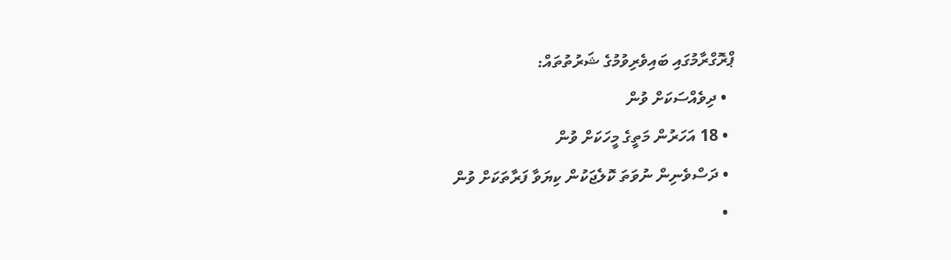ޕްރޮގްރާމުގައި ބައިވެރިވުމުގެ ޝަރުތުތައް:
  • ދިވެއްސަކަށް ވުން
  • 18 އަހަރުން މަތީގެ މީހަކަށް ވުން
  • ދަސްވެނިން ނުވަތަ ކޮލެޖަކުން ކިޔަވާ ފަރާތަކަށް ވުން
  •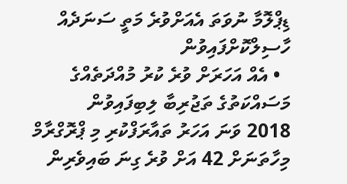ޑިޕްލޮމާ ނުވަތަ އެއަށްވުރެ މަތީ ސަނަދެއް ހާސިލްކޮށްފައިވުން
  • އެއް އަހަރަށް ވުރެ ކުރު މުއްދަތެއްގެ މަސައްކަތުގެ ތަޖުރިބާ ލިބިފައިވުން
2018 ވަނަ އަހަރު ތައާރަފްކުރި މި ޕްރޮގްރާމް މިހާތަނަށް 42 އަށް ވުރެ ގިނަ ބައިވެރިން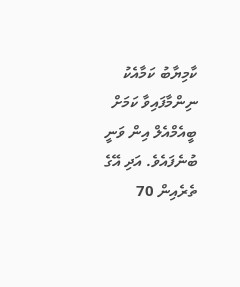ކާމިޔާބު ކަމާއެކު ނިންމާފައިވާ ކަމަށް ބީއެމްއެލް އިން ވަނީ ބުނެފައެވެ. އަދި އޭގެ ތެރެއިން 70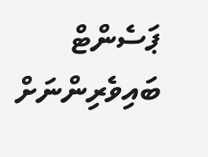ޕަސެންޓް ބައިވެރިންނަށް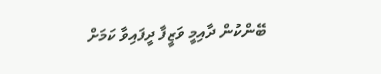ބޭންކުން ދާއިމީ ވަޒީފާ ދީފައިވާ ކަމަށް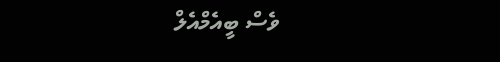ވެސް ބީއެމްއެލް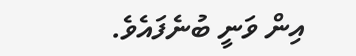އިން ވަނީ ބުނެފައެވެ.